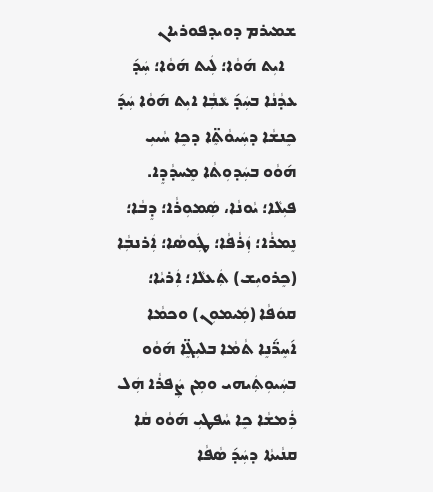ܫܡܝܪܡ ܕܘܝܕܦܘܪܝܐܢ
   ܐܝܼܬ ܗ݇ܘܵܐ؛ ܠܲܝܬ ܗ݇ܘܵܐ؛ ܚܲܕ݇ ܥܕܵܢܵܐ ܒܚܲܕ݇ ܥܵܒܼܵܐ ܐܝܼܬ ܗ݇ܘܵܐ ܚܲܕ݇ ܟܸܢܫܵܐ ܕܚܲܝܘܵܬܸ̈ܐ ܕܟܸܐ ܚܵܝܝܼ ܗ݇ܘܵܘ ܒܚܲܕܘܼܬܵܐ ܡܸܚܕܵܕܸܐ. ܦܝܼܠܵܐ؛ ܝܵܘܢܵܐ، ܣܲܡܘܼܪܵܐ؛ ܕܸܒܵܐ؛ ܢܸܡܪܵܐ؛ ܙܲܪܵܦܵܐ؛ ܛܲܘܣܵܐ؛ ܐܲܪܢܒܼܵܐ (ܟܸܪܘܝܼܫ) ܬܲܥܠܵܐ؛ ܐܲܪܝܵܐ؛ ܩܘܿܦܵܐ (ܡܲܝܡܘܼܢ) ܘܟܡܵܐ ܐ݇ܚܸܖ̈݇ܢܸܐ ܬܵܡܵܐ ܒܠܝܼܓܸ̈ܐ ܗ݇ܘܵܘ ܒܚܲܝܘܼܬܲܝܗܝ ܘܡܼܢ ܨܲܦܪܵܐ ܗܲܠ ܪܲܡܫܵܐ ܟܸܐ ܚܵܦܛܝܼ ܗ݇ܘܵܘ ܩܵܐ ܩܢܵܝܬܵܐ ܕܚܲܕ݇ ܣܵܦܵܐ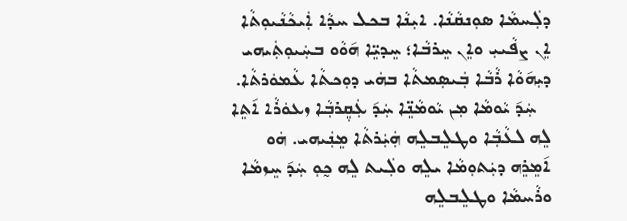ܕܠܲܚܡܵܐ ܣܘܼܢܩܵܢܵܐ. ܐܝܼܢܵܐ ܒܟܠ ܚܕܵܐ ܐܲܝܟܵܢܵܝܘܼܬܵܐ ܐܸܢ ܨܦܵܝܝܼ ܘܐܸܢ ܚܸܪܒܵܐ؛ ܚܸܕܝܸ̈ܐ ܗ݇ܘܵܘ ܒܚܲܝܘܼܬܲܝܗܝ ܕܝܼܗ݇ܘܵܐ ܪܵܒܵܐ ܒܲܝܣܼܡܬܵܐ ܒܗܿܝ ܕܘܼܟܬܵܐ ܥܵܡܘܿܪܬܵܐ.
   ܚܲܕ݇ ܝܵܘܡܵܐ ܡܼܢ ܝܵܘܡܵܢܸ̈ܐ ܚܲܕ݇ ܥܲܩܸܼܪܒܼܵܐ ܙܥܘܿܪܵܐ ܐ݇ܬܸܐ ܠܸܗ ܠܥܵܒܼܵܐ ܘܛܠܸܒܠܸܗ ܗܲܝܲܪܬܵܐ ܡܸܢܲܝܗܝ. ܗܿܘ ܐ݇ܡܸܪܸܗ ܕܝܲܬܘܼܡܵܐ ܝܠܸܗ ܘܠܲܝܬ ܠܸܗ ܟ̰ܘܼ ܚܲܕ݇ ܚܸܙܡܵܐ ܘܪܵܚܡܵܐ ܘܛܠܸܒܠܸܗ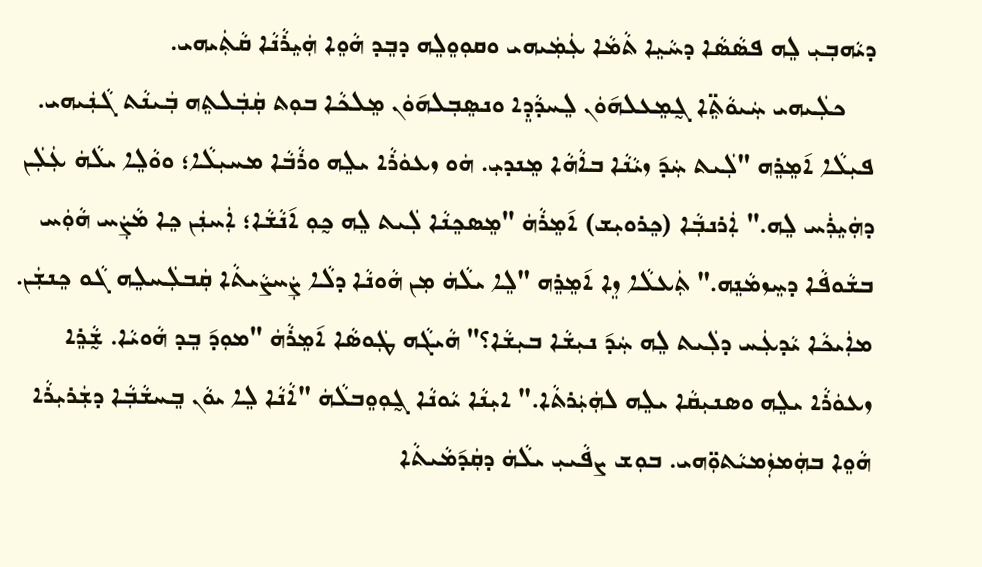ܕܝܵܗܒܼܝܼ ܠܸܗ ܦܣܵܣܵܐ ܕܚܵܝܸܐ ܬܵܡܵܐ ܥܲܡܲܝܗܝ ܘܩܘܼܘܸܠܸܗ ܕܒܸܕ ܗܵܘܸܐ ܗܲܝܸܪܵܢܵܐ ܩܵܬܲܝܗܝ.
    ܟܠܲܝܗܝ ܚܲܝܘܵܬܸ̈ܐ ܓ̰ܡܸܥܠܗ݇ܘܿܢ ܠܸܚܕܵܕܸܐ ܘܢܣܸܒܼܠܗ݇ܘܿܢ ܡܸܠܟܵܐ ܒܘܼܬ ܩܲܒܲܠܬܸܗ ܒܲܝܢܵܬ ܓܵܢܲܝܗܝ. ܦܝܼܠܵܐ ܐ݇ܡܸܪܸܗ "ܠܲܝܬ ܚܲܕ݇ ܙܝܵܢܵܐ ܒܐܵܗܵܐ ܡܸܢܕܝܼ. ܗܿܘ ܙܥܘܿܪܵܐ ܝܠܸܗ ܘܪܵܒܵܐ ܡܚܝܼܠܵܐ؛ ܘܘܵܠܸܐ ܝܠܵܗܿ ܥܲܠܲܢ ܕܗܲܝܸܪܲܚ ܠܸܗ." ܐܲܪܢܒܼܵܐ (ܟܸܪܘܝܼܫ) ܐ݇ܡܸܪܵܗܿ "ܡܸܣܟܸܢܵܐ ܠܲܝܬ ܠܸܗ ܟ̰ܘܼ ܐ݇ܢܵܫܵܐ؛ ܐܲܚܢܲܢ ܟܸܐ ܡܵܨܲܚ ܗܵܘܲܚ ܒܫܵܘܦܵܐ ܕܚܸܙܡܵܢܸܗ." ܬܲܥܠܵܐ ܙܸܐ ܐ݇ܡܸܪܸܗ "ܠܸܐ ܝܠܵܗܿ ܡܼܢ ܗܵܘܢܵܐ ܕܠܵܐ ܨܲܚܨܵܝܬܵܐ ܩܲܒܠܲܚܠܸܗ ܓܵܘ ܟܸܢܫܲܢ. ܡܐܲܝܟܵܐ ܝܵܕܥܲܚ ܕܠܲܝܬ ܠܸܗ ܚܲܕ݇ ܢܝܼܫܵܐ ܒܝܼܫܵܐ؟" ܗܵܝܓܵܗ ܛܲܘܣܵܐ ܐ݇ܡܸܪܵܗܿ "ܡܘܼܕ݇ ܒܸܕ ܗܵܘܝܵܐ. ܫ̰ܵܪܸܐ ܙܥܘܿܪܵܐ ܝܠܸܗ ܘܣܢܝܼܩܵܐ ܝܠܸܗ ܠܗܲܝܲܪܬܵܐ." ܐܝܼܢܵܐ ܝܵܘܢܵܐ ܓ̰ܘܼܘܸܒܠܵܗܿ "ܐܵܢܵܐ ܠܸܐ ܝܘܵܢ ܒܸܚܫܵܒܼܵܐ ܕܫܲܪܝܼܪܵܐ ܗܵܘܸܐ ܒܗܲܡܙܲܡܝܵܬܘܼ̈ܗܝ. ܒܘܼܫ ܨܦܵܝܝܼ ܝܠܵܗܿ ܕܩܲܕ݇ܡܵܝܬܵܐ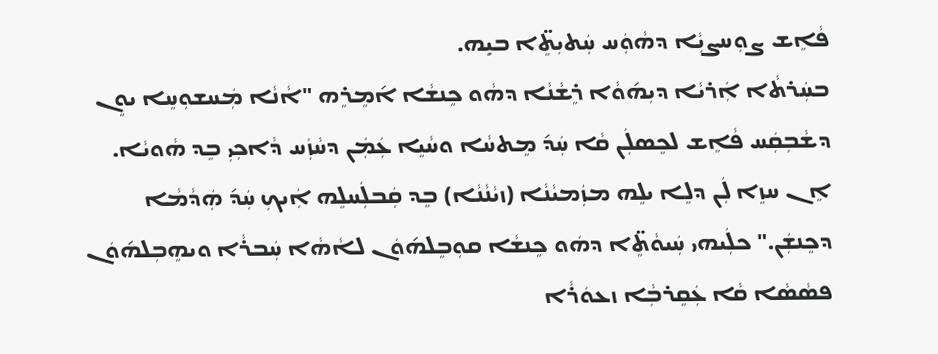ܦܵܐܸܫ ܨܘܼܚܨܝܼܵܐ ܕܗܵܘܲܚ ܚܲܬܝܼܬܸ̈ܐ ܒܝܼܸܗ.
ܒܚܲܪܬܵܐ ܐܲܪܝܵܐ ܕܝܼܗ݇ܘܵܐ ܪܸܫܵܢܵܐ ܕܗܵܘ ܟܸܢܫܵܐ ܐ݇ܡܸܪܸܗ "ܐܵܢܵܐ ܡܲܚܫܘܼܚܸܐ ܝܘܸܢ ܕܫܵܒܼܩܲܚ ܦܵܐܸܫ ܠܟܸܣܠܲܢ ܩܵܐ ܚܲܕ݇ ܡܸܬܚܵܐ ܘܚܵܝܸܐ ܥܲܡܲܢ ܕܚܵܙܲܚ ܕܵܐܟܼܝܼ ܒܸܕ ܗܵܘܝܵܐ. ܐܸܢ ܚܙܸܐ ܠܲܢ ܕܠܸܐ ܝܠܸܗ ܡܙܲܡܝܵܢܵܐ (ܙܝܵܢܵܢܵܐ) ܒܸܕ ܩܲܒܠܲܚܠܸܗ ܐܲܝܟܼ ܚܲܕ݇ ܗܲܕܵܡܵܐ ܕܟܸܢܫܲܢ." ܟܠܲܝܗܝ ܚܲܝܘܵܬܸ̈ܐ ܕܗܿܘ ܟܸܢܫܵܐ ܩܘܼܒܸܠܗ݇ܘܿܢ ܠܐܵܗܵܐ ܚܲܒܪܵܐ ܘܝܗܸܒܼܠܗ݇ܘܿܢ ܦܣܵܣܵܐ ܩܵܐ ܥܲܩܸܪܒܼܵܐ ܙܥܘܿܪܵܐ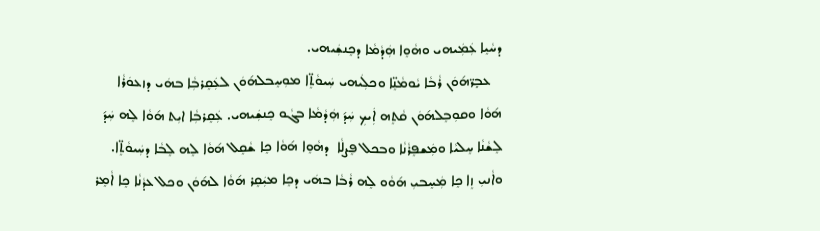ܕܚܵܝܸܐ ܥܲܡܲܝܗܝ ܘܗܵܘܸܐ ܗܲܕܵܡܵܐ ܕܟܸܢܫܲܝܗܝ.
   ܥܒܼܸܖ̈ܗ݇ܘܿܢ ܪܵܒܵܐ ܝܵܘܡܵܢܸ̈ܐ ܘܟܠܲܝܗܝ ܚܲܝܘܵܬܸ̈ܐ ܡܘܼܚܸܒܠܗ݇ܘܿܢ ܠܥܲܩܸܪܒܼܵܐ ܒܗܿܝ ܕܙܥܘܿܪܵܐ ܗ݇ܘܵܐ ܘܩܘܼܒܸܠܗ݇ܘܿܢ ܩܵܬܸܗ ܐܲܝܟܼ ܚܲܕ݇ ܗܲܕܵܡܵܐ ܒܓܵܘ ܟܸܢܫܲܝܗܝ. ܥܲܩܸܪܒܼܵܐ ܐܝܼܬ ܗ݇ܘܵܐ ܠܸܗ ܚܲܕ݇ ܠܸܫܵܢܵܐ ܚܸܠܝܵܐ ܘܡܲܫܦܸܪܵܢܵܐ ܘܒܟܠ ܦܸܨܠܵܐ  ܕܗܵܘܸܐ ܗ݇ܘܵܐ ܟܸܐ ܫܵܩܸܠ ܗ݇ܘܵܐ ܠܸܗ ܠܸܒܵܐ ܕܚܲܝܘܵܬܸ̈ܐ. ܘܐܵܢܝܼ ܙܸܐ ܟܸܐ ܡܲܚܸܒܝܼ ܗ݇ܘܵܘ ܠܸܗ ܪܵܒܵܐ ܒܗܿܝ ܕܟܸܐ ܡܝܲܩܸܪ ܗ݇ܘܵܐ ܠܗ݇ܘܿܢ ܘܟܠ ܥܕܵܢܵܐ ܟܸܐ ܐܵܡܸܪ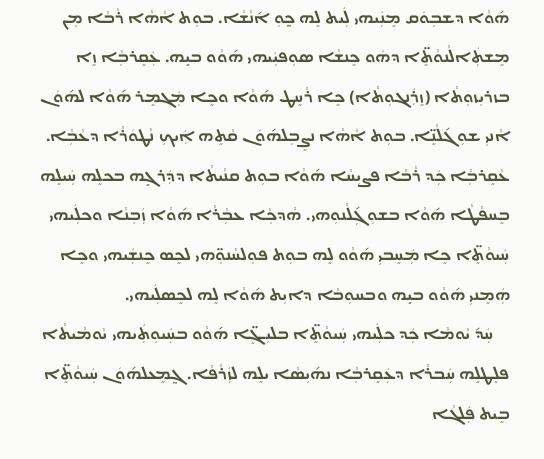ܗ݇ܘܵܐ ܕܫܒܼܘܿܩ ܡܸܢܲܝܗܝ ܠܲܝܬ ܠܸܗ ܟ̰ܘܼ ܐ݇ܢܵܫܵܐ. ܒܘܼܬ ܐܵܗܵܐ ܪܵܒܵܐ ܡܼܢ ܡܸܫܬܲܐܠܵܢܘܵܬܸ̈ܐ ܕܗܿܘ ܟܸܢܫܵܐ ܣܘܼܦܝܲܝܗܝ ܗ݇ܘܵܘ ܒܝܼܸܗ. ܥܲܩܸܪܒܼܵܐ ܙܸܐ ܒܙܪܝܼܙܘܼܬܵܐ (ܙܸܪܲܢܓܘܼܬܵܐ) ܟܸܐ ܪܵܚܸܛ ܗ݇ܘܵܐ ܘܟܸܐ ܡܲܓܡܸܪ ܗ݇ܘܵܐ ܠܗ݇ܘܿܢ ܐܵܢܝܼ ܫܘܼܓ݇ܠܵܢܸ̈ܐ. ܒܘܼܬ ܐܵܗܵܐ ܢܨܸܒܼܠܗ݇ܘܿܢ ܩܵܬܸܗ ܐܲܝܟܼ ܢܵܛܘܿܪܵܐ ܕܥܵܒܼܵܐ. ܥܵܩܸܪܒܼܵܐ ܟܲܕ ܪܵܒܵܐ ܦܨܝܼܚܵܐ ܗ݇ܘܵܐ ܒܘܼܬ ܩܢܵܝܬܵܐ ܕܕܲܪܓܼܸܗ ܒܟܠܸܗ ܚܲܝܠܸܗ ܒܸܚܦܵܛܵܐ ܗ݇ܘܵܐ ܒܫܘܼܓܼ݇ܠܵܢܘܼܗܝ. ܗܵܕܟܼܵܐ ܥܒܼܵܪܵܐ ܗ݇ܘܵܐ ܙܲܒܼܢܵܐ ܘܟܠܲܝܗܝ ܚܲܝܘܵܬܸ̈ܐ ܟܸܐ ܡܲܚܸܒܝܼ ܗ݇ܘܵܘ ܠܸܗ ܒܘܼܬ ܦܘܼܠܚܵܢܘܼ̈ܗܝ ܠܟܸܣ ܟܸܢܫܲܝܗܝ ܘܟܸܐ ܗܲܡܸܢܝܼ ܗ݇ܘܵܘ ܒܝܼܸܗ ܘܒܚܘܼܒܵܐ ܕܐܝܼܬ ܗ݇ܘܵܐ ܠܸܗ ܠܟܸܣܠܲܝܗܝ.
    ܚܲܕ݇ ܝܵܘܡܵܐ ܟܲܕ ܟܠܲܝܗܝ ܚܲܝܘܵܬܸ̈ܐ ܒܠܝܼܓܸ̈ܐ ܗ݇ܘܵܘ ܒܚܲܝܘܼܬܲܝܗܝ ܝܵܘܡܵܝܬܵܐ ܦܠܸܛܠܸܗ ܚܲܒܪܵܐ ܕܥܲܩܸܪܒܼܵܐ ܢܗ݇ܝܼܣܵܐ ܝܠܸܗ ܠܙܲܪܵܦܵܐ. ܓ̰ܡܸܥܠܗ݇ܘܿܢ ܚܲܝܘܵܬܸ̈ܐ ܒܸܝܬ ܦܲܠܓܵܐ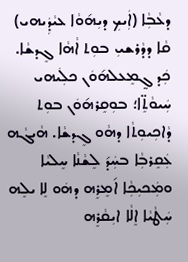ܕܥܵܒܼܵܐ (ܐܲܝܟܼ ܕܝܼܗ݇ܘܵܐ ܥܝܵܕܲܝܗܝ) ܩܵܐ ܕܕܵܪܫܝܼ ܒܘܼܬ ܐܵܗܵܐ ܓܸܕܫܵܐ. ܟܲܕ ܓ̰ܡܸܥܠܗ݇ܘܿܢ ܟܠܲܝܗܝ ܚܲܝܘܵܬܸ̈ܐ؛ ܒܘܼܩܸܪܗ݇ܘܿܢ ܒܘܼܬ ܕܵܐܟܼܝܘܼܬܵܐ ܕܗܵܘ ܓܸܕܫܵܐ. ܗܵܝܓܵܗ ܥܲܩܸܪܒܼܵܐ ܒܚܲܕ݇ ܠܸܫܵܢܵܐ ܚܸܠܝܵܐ ܘܡܲܟܝܼܟܼܵܐ ܐ݇ܡܸܪܸܗ ܕܗܿܘ ܠܸܐ ܝܠܸܗ ܚܲܛܵܝܵܐ ܐܸܠܵܐ ܐܝܼܩܵܪܸܗ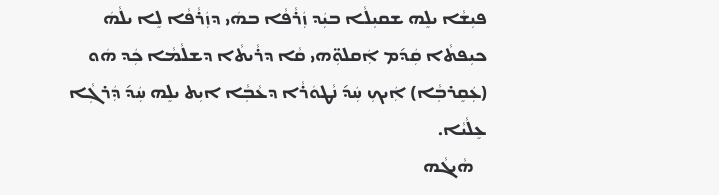ܦܝܼܫܵܐ ܝܠܸܗ ܫܩܝܼܠܵܐ ܒܝܲܕ ܙܲܪܵܦܵܐ ܒܗܿܝ ܕܙܲܪܵܦܵܐ ܠܸܐ ܝܠܵܗܿ ܟܝܼܦܬܵܐ ܩܲܕ݇ܡ ܐܲܩܠܘܼ̈ܗܝ ܩܵܐ ܕܪܵܝܬܵܐ ܕܫܠܵܡܵܐ ܟܲܕ ܗܿܘ (ܥܲܩܸܪܒܼܵܐ) ܐܲܝܟܼ ܚܲܕ݇ ܢܵܛܘܿܪܵܐ ܕܥܵܒܼܵܐ ܐܝܼܬ ܝܠܸܗ ܚܲܕ݇ ܕܲܪܓܼܵܐ ܥܸܠܵܝܵܐ.
   ܗܵܝܓܵܗ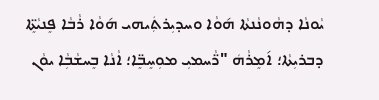ܝܵܘܢܵܐ ܕܗܵܘܢܵܢܬܵܐ ܗ݇ܘܵܐ ܘܚܕܝܼܪܬܲܝܗܝ ܗ݇ܘܵܐ ܪܵܒܵܐ ܦܸܢܝܵܬܸ̈ܐ ܕܒܪܝܼܬܵܐ؛ ܐ݇ܡܸܪܵܗܿ "ܖ̈ܵܚܡܝܼ ܡܘܼܚܸܒܸ̈ܐ؛ ܐܵܢܵܐ ܒܸܚܫܵܒܼܵܐ ܝܘܵܢ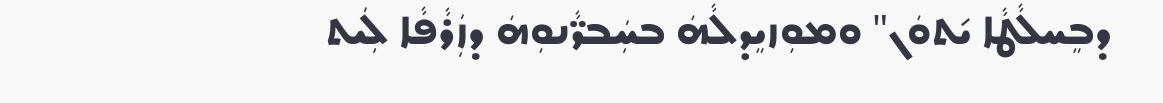ܕܒܸܚܠܵܛܵܐ ܝ݇ܬܘܿܢ" ܘܡܘܼܙܝܸܕܠܵܗܿ ܒܚܲܒܖ̈ܵܢܘܼܗܿ ܕܙܲܪܵܦܵܐ ܠܲܝܬ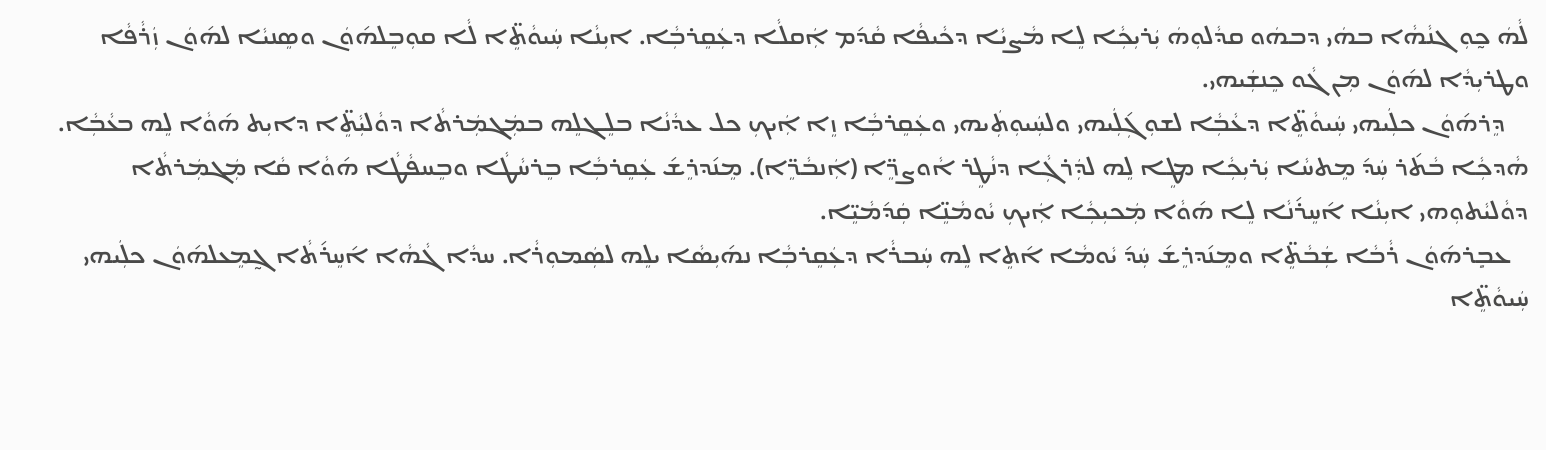ܠܵܗܿ ܟ̰ܘܼ ܓܢܵܗܵܐ ܒܗܿܝ ܕܒܗܿܘ ܩܕܵܠܘܼܗܿ ܝܲܪܝܼܟܼܵܐ ܠܸܐ ܡܵܨܝܵܐ ܕܟܵܝܦܵܐ ܩܵܕ݇ܡ ܐܲܩܠܵܐ ܕܥܲܩܸܪܒܼܵܐ. ܐܝܼܢܵܐ ܚܲܝܘܵܬܸ̈ܐ ܠܵܐ ܩܘܼܒܸܠܗ݇ܘܿܢ ܘܣܸܢܝܵܐ ܠܗ݇ܘܿܢ ܙܲܪܵܦܵܐ ܘܛܪܝܼܕܵܐ ܠܗ݇ܘܿܢ ܡܼܢ ܓܵܘ ܟܸܢܫܲܝܗܝ.
    ܕܸܪܗ݇ܘܿܢ ܟܠܲܝܗܝ ܚܲܝܘܵܬܸ̈ܐ ܕܥܵܒܼܵܐ ܠܫܘܼܓܼ݇ܠܲܝܗܝ ܘܠܚܲܝܘܼܬܲܝܗܝ ܘܥܲܩܸܪܒܼܵܐ ܙܸܐ ܐܲܝܟܼ ܟܠ ܥܕܵܢܵܐ ܒܠܸܓܠܸܗ ܒܡܲܓܡܲܪܬܵܐ ܕܘܵܠܝܼܵܬܸ̈ܐ ܕܐܝܼܬ ܗ݇ܘܵܐ ܠܸܗ ܒܥܵܒܼܵܐ. ܗܵܕܟܼܵܐ ܒܵܬ݇ܪ ܚܲܕ݇ ܡܸܬܚܵܐ ܝܲܪܝܼܟܼܵܐ ܡܛܸܐ ܠܸܗ ܠܕܲܪܓܼܵܐ ܕܢܵܛܸܪ ܐܵܘܨܖܸ̈ܐ (ܐܲܢܒܵܖܸ̈ܐ). ܡܸܢ݇ܕܪܸܫ݇ ܥܲܩܸܪܒܼܵܐ ܒܸܪܚܵܛܵܐ ܘܒܸܚܦܵܛܵܐ ܗ݇ܘܵܐ ܩܵܐ ܡܲܓܡܲܪܬܵܐ ܕܘܵܠܝܵܬܘܼܗܝ ܐܝܼܢܵܐ ܐ݇ܚܸܪ݇ܢܵܐ ܠܸܐ ܗ݇ܘܵܐ ܡܲܟܝܼܟܼܵܐ ܐܲܝܟܼ ܝܵܘܡܵܢܸ̈ܐ ܩܲܕ݇ܡܵܝܸ̈ܐ.
   ܥܒܼܸܪܗ݇ܘܿܢ ܪܵܒܵܐ ܫܲܒܵܬܸ̈ܐ ܘܡܸܢ݇ܕܪܸܫ݇ ܚܲܕ݇ ܝܵܘܡܵܐ ܐ݇ܬܸܐ ܠܸܗ ܚܲܒܪܵܐ ܕܥܲܩܸܪܒܼܵܐ ܢܗ݇ܝܼܣܵܐ ܝܠܸܗ ܠܣܲܡܘܼܪܵܐ. ܚܕܵܐ ܓܵܗܵܐ ܐ݇ܚܸܪ݇ܬܵܐ ܓ̰ܡܸܥܠܗ݇ܘܿܢ ܟܠܲܝܗܝ ܚܲܝܘܵܬܸ̈ܐ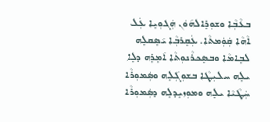ܒܥܵܒܼܵܐ ܘܫܘܼܪܸܐܠܗ݇ܘܿܢ ܗܲܓܘܼܝܸܐ ܥܲܠ ܐܵܗܵܐ ܩܲܘܲܡܬܵܐ. ܥܲܩܸܪܒܼܵܐ ܝ݇ܣܸܩܠܸܗ ܠܒܸܐܡܵܐ ܘܒܣܸܟܪܵܢܘܼܬܵܐ ܐ݇ܡܸܪܸܗ ܕܠܸܐ ܝܠܸܗ ܚܠܝܼܛܵܐ ܒܫܘܼܓܼ݇ܠܸܗ ܘܣܲܡܘܼܪܵܐ ܚܲܛܵܝܵܐ ܝܠܸܗ ܘܡܘܼܙܝܸܕܠܸܗ ܕܣܲܡܘܼܪܵܐ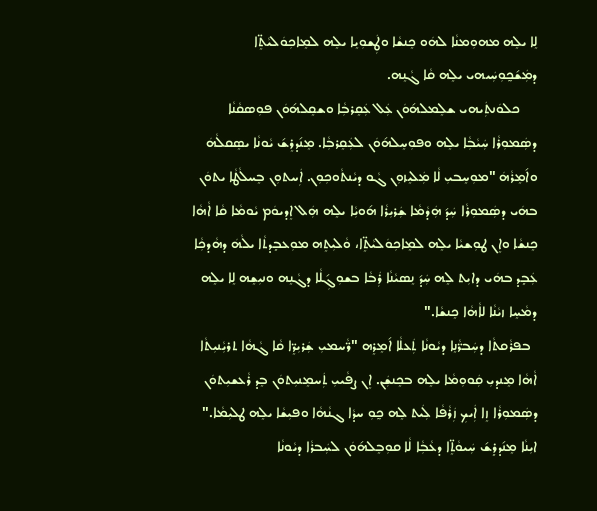ܠܸܐ ܝܠܸܗ ܡܗܘܼܡܢܵܐ ܠܗܿܘ ܟܸܢܫܵܐ ܘܛܲܫܘܼܝܸܐ ܝܠܸܗ ܠܡܸܐܟܼܘܿܠܝܵܬܸ̈ܐ ܕܡܲܫ݇ܟ̰ܘܼܚܲܝܗܝ ܝܠܸܗ ܩܵܐ ܓܵܢܸܗ.
     ܟܠܘܿܢܬܲܝܗܝ ܫܠܸܡܠܗ݇ܘܿܢ ܥܲܠ ܥܲܩܸܪܒܼܵܐ ܘܫܩܸܠܗ݇ܘܿܢ ܦܘܼܣܩܵܢܵܐ ܕܣܲܡܘܼܪܵܐ ܚܲܝܵܒܼܵܐ ܝܠܸܗ ܘܦܘܼܚܸܠܗ݇ܘܿܢ ܠܥܲܩܸܪܒܼܵܐ. ܡܸܢ݇ܕܪܸܫ݇ ܝܵܘܢܵܐ ܝܣܸܩܠܵܗܿ ܘܐ݇ܡܸܪܵܗܿ "ܡܘܼܚܸܒܝܼ ܠܵܐ ܡܲܠܝܸܙܘܼܢ ܓܵܘ ܕܝܵܢܬܵܘܟܼܘܼܢ. ܐܲܚܬܘܼܢ ܒܸܚܠܵܛܵܐ ܝܬܘܿܢ ܒܗܿܝ ܕܣܲܡܘܼܪܵܐ ܚܲܕ݇ ܗܲܕܵܡܵܐ ܫܲܪܝܼܪܵܐ ܗ݇ܘܝܼܵܐ ܝܠܸܗ ܗܲܠ ܐܸܕܝܘܿܡ ܝܵܘܡܵܐ ܩܵܐ ܐܵܗܵܐ ܟܸܢܫܵܐ ܘܐܸܢ ܛܘܼܫܝܵܐ ܝܠܸܗ ܠܡܸܐܟܼܘܿܠܝܵܬܸ̈ܐ، ܘܵܠܝܼܬܸܗ ܡܘܼܥܒܼܸܕܬܵܐ ܝܠܵܗܿ ܕܗܵܕܟܼܵܐ ܥܲܒܼܸܕ ܒܗܿܝ ܕܐܝܼܬ ܠܸܗ ܚܲܕ݇ ܢܸܣܝܵܢܵܐ ܪܲܒܵܐ ܒܫܘܼܓܼ݇ܠܵܐ ܕܓܵܢܸܗ ܘܢܝܼܫܸܗ ܠܸܐ ܝܠܸܗ ܕܡܵܚܸܐ ܙܝܵܢܵܐ ܠܐܵܗܵܐ ܟܸܢܫܵܐ."
  ܒܦܪܵܩܬܵܐ ܕܚܲܒܖ̈ܵܢܸܐ ܕܝܵܘܢܵܐ ܬܲܥܠܵܐ ܐ݇ܡܸܪܸܗ "ܖ̈ܵܚܡܝܼ ܫܲܪܝܼܖܸ̈ܐ ܩܵܐ ܓܵܗܵܐ ܬܪܝܼܵܢܝܼܬܵܐ ܐܵܗܵܐ ܡܸܢܕܝܼ ܩܲܘܘܼܡܵܐ ܝܠܸܗ ܒܟܸܢܫܲܢ. ܐܸܢ ܨܦܵܝܝܼ ܬܲܚܡܸܢܝܼܬܘܿܢ ܒܸܕ ܪܵܥܫܝܼܬܘܿܢ ܕܣܲܡܘܼܪܵܐ ܙܸܐ ܐܲܝܟܼ ܙܲܪܵܦܵܐ ܠܲܝܬ ܠܸܗ ܟ̰ܘܼ ܚܕܵܐ ܓܢܵܗܵܐ ܘܦܝܼܫܵܐ ܝܠܸܗ ܛܠܝܼܡܵܐ." ܐܝܼܢܵܐ ܡܸܢ݇ܕܪܼܸܫ݇ ܚܲܝܘܵܬܸ̈ܐ ܕܥܵܒܼܵܐ ܠܵܐ ܩܘܼܒܸܠܗ݇ܘܿܢ ܠܚܲܒܪܵܐ ܕܝܵܘܢܵܐ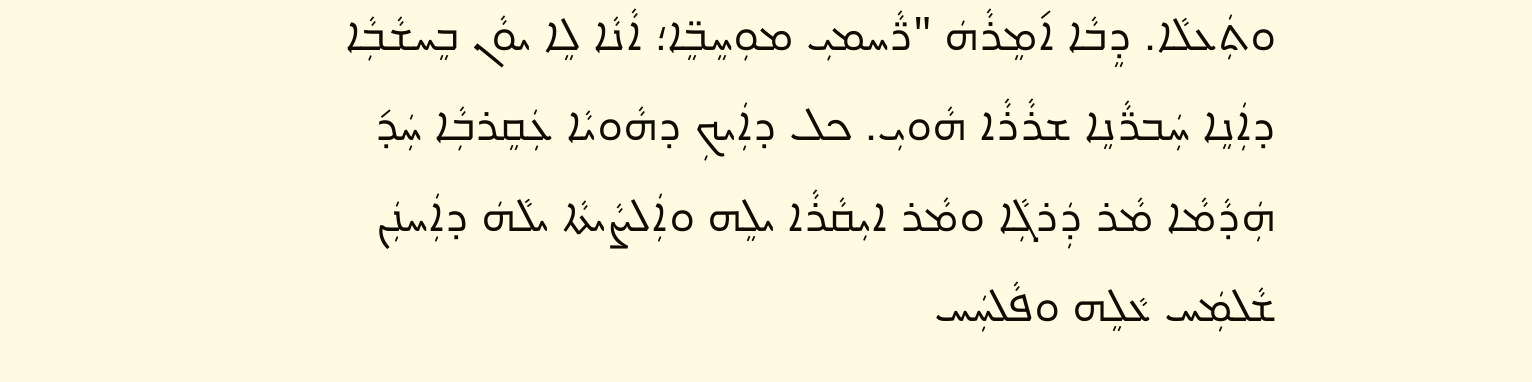ܘܬܲܥܠܵܐ. ܕܸܒܵܐ ܐ݇ܡܸܪܵܗܿ "ܖ̈ܵܚܡܝܼ ܡܘܼܚܸܒܸ̈ܐ؛ ܐܵܢܵܐ ܠܸܐ ܝܘܵܢ ܒܸܚܫܵܒܼܵܐ ܕܐܲܢܸܐ ܚܲܒܖ̈ܵܢܸܐ ܫܪܵܪܵܐ ܗܵܘܝܼ. ܟܠ ܕܐܲܝܟܼ ܕܗܵܘܝܵܐ ܥܲܩܸܪܒܼܵܐ ܚܲܕ݇ ܗܲܕܵܡܵܐ ܡܵܪ ܕܲܪܓܼܵܐ ܘܡܵܪ ܐܝܼܩܵܪܵܐ ܝܠܸܗ ܘܐܲܠܨܵܝܬܵܐ ܝܠܵܗܿ ܕܐܲܚܢܲܢ  ܫܵܠܡܲܚ ܥܵܠܸܗ ܘܦܵܠܚܲܚ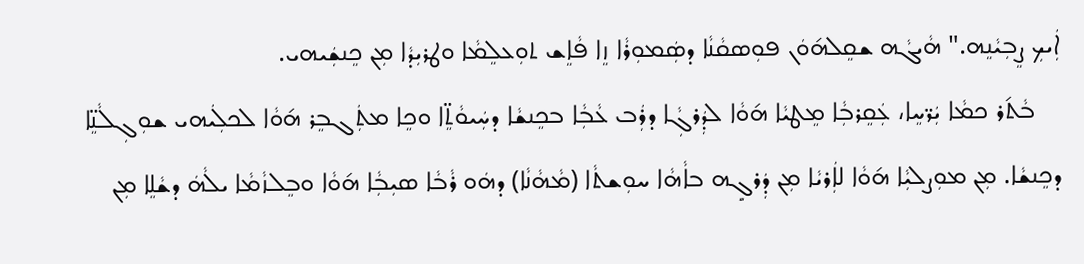ܐܲܝܟܼ ܨܸܒܼܝܵܢܸܗ." ܗܵܝܓܵܗ ܫܩܸܠܗ݇ܘܿܢ ܦܘܼܣܩܵܢܵܐ ܕܣܲܡܘܼܪܵܐ ܙܸܐ ܦܵܐܸܫ ܬܘܼܥܠܸܡܵܐ ܘܛܪܝܼܕܵܐ ܡܼܢ ܟܸܢܫܲܝܗܝ.
    ܒܵܬ݇ܪ ܟܡܵܐ ܝܲܖ̈ܚܸܐ، ܥܲܩܸܪܒܼܵܐ ܡܸܛܝܵܐ ܗ݇ܘܵܐ ܠܕܲܪܓܼܵܐ ܕܪܲܒ ܥܵܒܼܵܐ ܒܟܸܢܫܵܐ ܕܚܲܝܘܵܬܸ̈ܐ ܘܟܸܐ ܡܬܲܓܒܸܪ ܗ݇ܘܵܐ ܠܟܠܲܝܗܝ ܫܘܼܓܼܠܵܢܸ̈ܐ ܕܟܸܢܫܵܐ. ܡܼܢ ܡܘܼܨܠܝܼܵܐ ܗ݇ܘܵܐ ܠܐܲܪܝܵܐ ܡܼܢ ܕܲܪܓܼܸܗ ܒܐܵܗܵܐ ܚܘܼܫܬܵܐ (ܡܵܗܵܢܵܐ) ܕܗܿܘ ܪܵܒܵܐ ܣܝܼܒܼܵܐ ܗ݇ܘܵܐ ܘܒܸܠܙܵܡܵܐ ܝܠܵܗܿ ܕܫܵܠܸܐ ܡܼܢ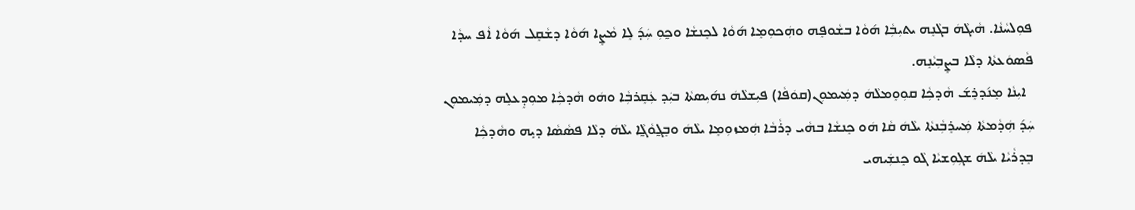ܦܘܼܠܚܵܢܵܐ. ܗܵܝܓܵܗܿ ܒܓܵܢܸܗ ܝܬܝܼܒܼܵܐ ܗ݇ܘܵܐ ܒܫܵܘܦܸܗ ܘܗܲܟܘܼܡܸܐ ܗ݇ܘܵܐ ܠܟܸܢܫܵܐ ܘܟ̰ܘܼ ܚܲܕ݇ ܠܸܐ ܡܵܨܸܐ ܗ݇ܘܵܐ ܕܫܵܩܸܠ ܗ݇ܘܵܐ ܐܵܦ ܚܕܵܐ ܦܵܣܘܿܥܬܵܐ ܕܠܵܐ ܒܨܸܒܼܝܵܢܸܗ.
  ܐܝܼܢܵܐ ܡܸܢ݇ܕܪܸܫ݇ ܗܵܕܟܼܵܐ ܩܘܼܘܸܡܠܵܗܿ ܕܡܲܝܡܘܼܢ(ܩܘܿܦܵܐ) ܦܝܼܫܠܵܗܿ ܢܗ݇ܝܼܣܬܵܐ ܒܝܲܕ ܥܲܩܸܪܒܼܵܐ ܘܗܿܘ ܗܵܕܟܼܵܐ ܡܘܼܕܸܥܠܸܗ ܕܡܲܝܡܘܼܢ ܚܲܕ݇ ܗܲܕܵܡܬܵܐ ܡܲܚܪܸܒܼܵܢܬܵܐ ܝܠܵܗܿ ܩܵܐ ܗܿܘ ܟܸܢܫܵܐ ܒܗܵܝ ܕܪܵܒܵܐ ܗܲܡܙܘܼܡܸܐ ܝܠܵܗܿ ܘܒܸܓ̰ܘܵܓ̰ܵܐ ܝܠܵܗܿ ܕܠܵܐ ܦܣܵܣܵܐ ܕܝܼܸܗ ܘܗܵܕܟܼܵܐ ܒܸܕܪܵܝܵܐ ܝܠܵܗܿ ܫܓܼܘܼܫܝܵܐ ܓܵܘ ܟܸܢܫܲܝܗܝ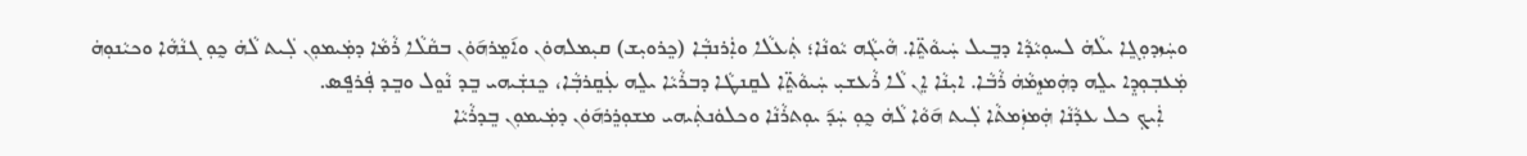ܘܚܲܙܕܘܼܓܸܐ ܝܠܵܗܿ ܠܚܘܼܝܵܕܵܐ ܕܒܸܝܠ ܚܲܝܘܵܬܸ̈ܐ. ܗܵܝܓܵܗ ܝܵܘܢܵܐ؛ ܬܲܥܠܵܐ ܘܐܲܪܢܒܼܵܐ (ܟܸܪܘܝܼܫ) ܩܝܼܡܠܗܘܿܢ ܘܐ݇ܡܸܪܗ݇ܘܿܢ ܒܩܵܠܵܐ ܪܵܡܵܐ ܕܡܲܝܡܘܼܢ ܠܲܝܬ ܠܵܗܿ ܟ̰ܘܼ ܓܢܵܗܵܐ ܘܟܝܵܢܘܼܗܿ ܡܲܥܒܼܘܼܕܸܐ ܝܠܸܗ ܕܗܲܡܙܸܡܵܗܿ ܪܵܒܵܐ. ܐܝܼܢܵܐ ܐܸܢ ܠܵܐ ܪܵܥܫܝܼ ܚܲܝܘܵܬܸ̈ܐ ܠܩܸܢܛܵܐ ܕܒܪܵܝܵܐ ܝܠܸܗ ܥܲܩܸܪܒܼܵܐ، ܟܸܢܫܲܝܗܝ ܒܸܕ ܢܵܘܸܠ ܘܒܸܕ ܦܲܪܦܸܣ.
    ܐܲܝܟܼ ܟܠ ܥܕܵܢܵܐ ܗܲܡܙܲܡܬܵܐ ܠܲܝܬ ܗ݇ܘܵܐ ܠܵܗܿ ܟ̰ܘܼ ܚܲܕ݇ ܝܘܼܬܪܵܢܵܐ ܘܟܠܘܿܢܬܲܝܗܝ ܡܫܘܼܪܸܪܗ݇ܘܿܢ ܕܡܲܝܡܘܼܢ ܒܸܕܪܵܝܵܐ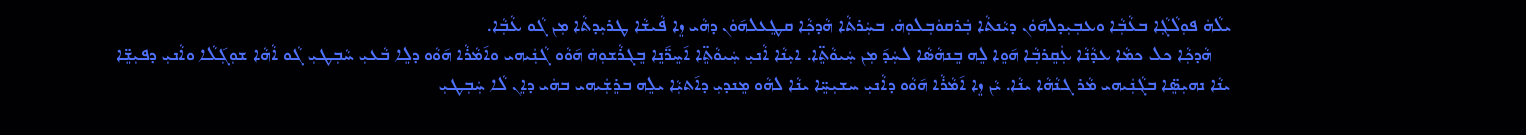ܝܠܵܗܿ ܦܘܼܠܵܓܼܵܐ ܒܥܵܒܼܵܐ ܘܥܒܼܝܼܕܠܗ݇ܘܿܢ ܕܝܵܢܬܵܐ ܒܲܪܩܘܿܒܼܠܘܼܗܿ. ܒܚܲܪܬܵܐ ܗܵܕܟܼܵܐ ܩܛܸܥܠܗ݇ܘܿܢ ܕܗܵܝ ܙܸܐ ܦܵܝܫܵܐ ܛܪܝܼܕܬܵܐ ܡܼܢ ܓܵܘ ܥܵܒܼܵܐ.
    ܗܵܕܟܼܵܐ ܟܠ ܟܡܵܐ ܥܕܵܢܵܐ ܥܲܩܸܪܒܼܵܐ ܗ݇ܘܸܐ ܠܸܗ ܒܸܢܗܵܣܵܐ ܠܚܲܕ݇ ܡܼܢ ܚܲܝܘܵܬܸ̈ܐ. ܐܝܼܢܵܐ ܐܵܢܝܼ ܚܲܝܘܵܬܸ̈ܐ ܐ݇ܚܸܖ̈݇ܢܸܐ ܒܸܓܪܵܫܘܼܗܿ ܗ݇ܘܵܘ ܓܵܢܲܝܗܝ ܘܐ݇ܡܵܪܵܐ ܗ݇ܘܵܘ ܕܠܸܐ ܒܵܥܝܼ ܚܵܒܼܛܝܼ ܓܵܘ ܐܵܗܵܐ ܫܘܼܓܼ݇ܠܵܐ ܘܐܵܢܝܼ ܕܦܝܼܫܸ̈ܐ ܝܢܵܐ ܢܗܝܼܣܸ̈ܐ ܒܓܵܢܲܝܗܝ ܡܵܪ ܓܢܵܗܵܐ ܝܢܵܐ. ܝܵܢ ܙܸܐ ܐ݇ܡܵܪܵܐ ܗ݇ܘܵܘ ܕܐܵܢܝܼ ܚܫܝܼܚܸ̈ܐ ܝܢܵܐ ܠܗܵܘ ܡܸܢܕܝܼ ܕܐ݇ܬܝܼܵܐ ܝܠܸܗ ܒܪܸܫܲܝܗܝ ܒܗܿܝ ܕܐܸܢ ܠܵܐ ܚܲܒܼܛܝܼ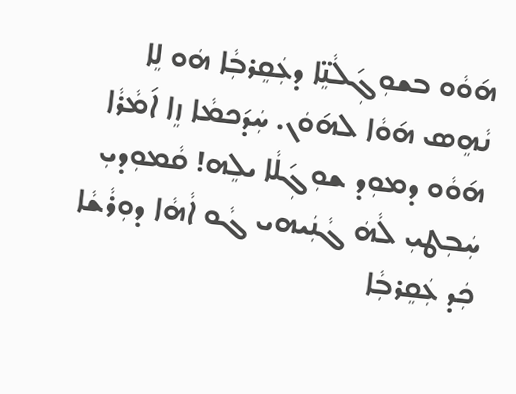ܗ݇ܘܵܘ ܒܫܘܼܓܼ݇ܠܵܢܸ̈ܐ ܕܥܲܩܸܪܒܼܵܐ ܗܿܘ ܠܸܐ ܢܵܗܸܣ ܗ݇ܘܵܐ ܠܗ݇ܘܿܢ. ܚܲܕ݇ܟܡܵܐ ܙܸܐ ܐ݇ܡܵܪܵܐ ܗ݇ܘܵܘ ܕܡܘܼܕ ܫܘܼܓܼ݇ܠܵܐ ܝܠܸܗ! ܩܵܡܘܼܕܝܼ ܚܲܒܼܛܝܼ ܠܵܗܿ ܓܵܢܲܝܗܝ ܓܵܘ ܐܵܗܵܐ ܕܘܼܪܵܫܵܐ ܟܲܕ ܥܲܩܸܪܒܼܵܐ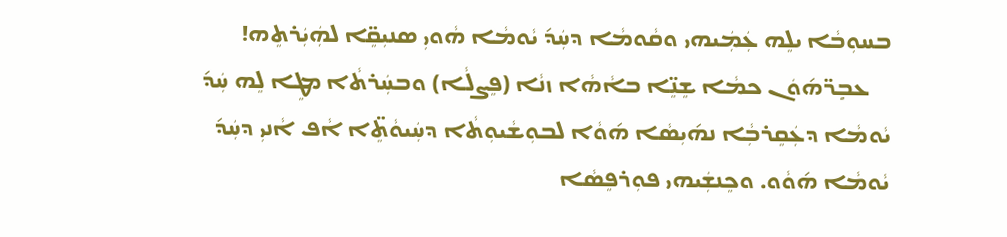ܒܚܘܼܒܵܐ ܝܠܸܗ ܥܲܡܲܝܗܝ ܘܩܵܘܡܵܐ ܕܚܲܕ݇ ܝܵܘܡܵܐ ܗܵܘܝܼ ܣܢܝܼܩܸ̈ܐ ܠܗܲܝܲܪܬܸܗ!
    ܥܒܼܸܖ̈ܗ݇ܘܿܢ ܟܡܵܐ ܫܸܢܸ̈ܐ ܒܐܵܗܵܐ ܙܢܵܐ (ܦܸܨܠܵܐ) ܘܒܚܲܪܬܵܐ ܡܛܸܐ ܠܸܗ ܚܲܕ݇ ܝܵܘܡܵܐ ܕܥܲܩܸܪܒܼܵܐ ܢܗ݇ܝܼܣܵܐ ܗ݇ܘܵܐ ܠܒܘܼܫܵܝܘܼܬܵܐ ܕܚܲܝܘܵܬܸ̈ܐ ܐܵܦ ܐܵܢܝܼ ܕܚܲܕ݇ ܝܵܘܡܵܐ ܗ݇ܘܵܘ. ܘܟܸܢܫܲܝܗܝ ܦܘܼܪܦܸܣܵܐ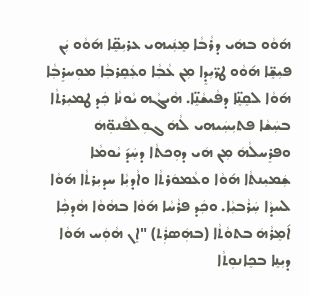ܗ݇ܘܵܘ ܒܗܿܝ ܕܪܵܒܵܐ ܡܸܢܲܝܗܝ ܥܪܝܼܩܸ̈ܐ ܗ݇ܘܵܘ ܝܲܢ ܦܝܼܫܸ̈ܐ ܗ݇ܘܵܘ ܛܖ̈ܝܼܕܸܐ ܡܼܢ ܥܵܒܼܵܐ ܘܥܲܩܸܪܒܼܵܐ ܡܘܼܚܪܸܒܼܵܐ ܗ݇ܘܵܐ ܠܩܸܢܸ̈ܐ ܕܦܵܝܫܵܢܸ̈ܐ. ܗܵܝܓܵܗ ܝܵܘܢܵܐ ܟܲܕ ܛܡܝܼܪܬܵܐ ܒܚܲܫܵܐ ܦܬܝܼܚܲܝܗܝ ܠܵܗܿ ܓܘܼܠܦܵܢܘܼ̈ܗܿ ܘܦܪܸܚܠܵܗܿ ܡܼܢ ܗܿܝ ܕܘܼܟܬܵܐ ܕܚܲܕ݇ ܝܵܘܡܵܐ ܫܲܡܝܼܢܬܵܐ ܗ݇ܘܵܐ ܘܥܵܡܘܿܪܬܵܐ ܘܐܵܕܝܼܵܐ ܚܕܝܼܪܬܵܐ ܗ݇ܘܵܐ ܠܚܕܵܐ ܚܲܪܵܒܝܼܵܐ. ܘܟܲܕ ܦܪܵܚܵܐ ܗ݇ܘܵܐ ܒܗܵܘܵܐ ܗܵܕܟܼܵܐ ܐ݇ܡܸܪܵܗܿ ܒܬܘܵܬܵܐ (ܒܗܲܣܪܲܬ) "ܐܸܢ ܗܵܘܲܚ ܗ݇ܘܵܐ ܕܝܼܢܸܐ ܒܟܸܐܢܘܼܬܵܐ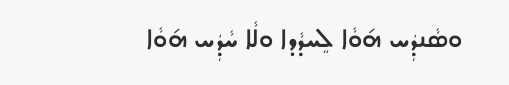ܘܣܵܢܕܲܚ ܗ݇ܘܵܐ ܠܸܚܕܵܕܐ ܘܠܵܐ ܚܵܕܲܚ ܗ݇ܘܵܐ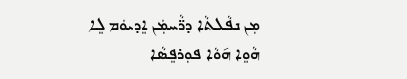ܡܼܢ ܢܦܵܠܬܵܐ ܕܖ̈ܵܚܡܲܢ ܐܸܕܝܘܿܡ ܠܸܐ ܗܵܘܸܐ ܗ݇ܘܵܐ ܦܘܼܪܦܸܣܵܐ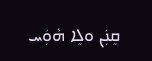ܩܸܢܲܢ ܘܠܸܐ ܗܵܘܲܚ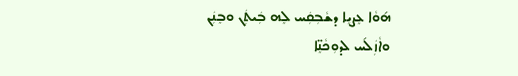ܗ݇ܘܵܐ ܥܸܨܝܸܐ ܕܫܵܒܼܩܲܚ ܠܸܗ ܒܲܝܬܲܢ ܘܒܸܢܲܢ ܘܐܵܙܲܠ݇ܚ ܠܕܘܼܟܵܢܸ̈ܐ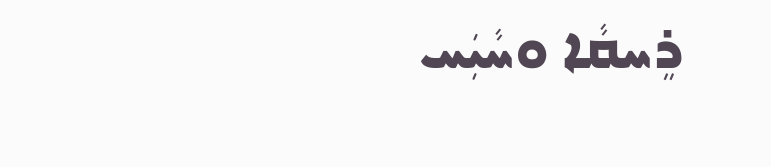ܪܸܚܩܵܐ ܘܚܵܝܲܚ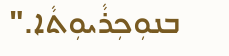ܒܢܘܼܟܼܪܵܝܘܼܬܵܐ."